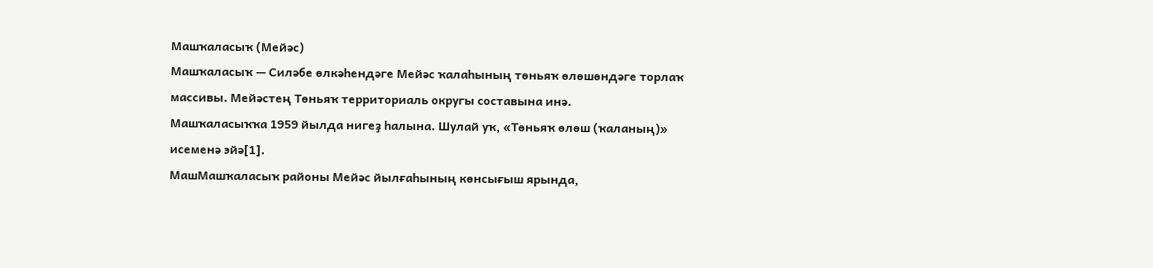Машҡаласыҡ (Мейәс)
Машҡаласыҡ — Силәбе өлкәһендәге Мейәс ҡалаһының төньяҡ өлөшөндәге торлаҡ массивы. Мейәстең Төньяҡ территориаль округы составына инә.
Машҡаласыҡҡа 1959 йылда нигеҙ һалына. Шулай уҡ, «Төньяҡ өлөш (ҡаланың)» исеменә эйә[1].
МашМашҡаласыҡ районы Мейәс йылғаһының көнсығыш ярында,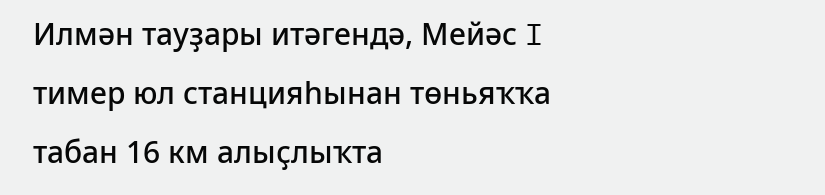Илмән тауҙары итәгендә, Мейәс I тимер юл станцияһынан төньяҡҡа табан 16 км алыҫлыҡта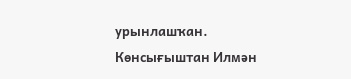урынлашҡан. Көнсығыштан Илмән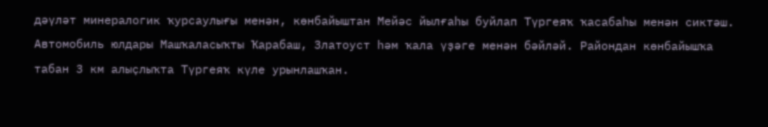дәүләт минералогик ҡурсаулығы менән, көнбайыштан Мейәс йылғаһы буйлап Түргеяҡ ҡасабаһы менән сиктәш. Автомобиль юлдары Машҡаласыҡты Ҡарабаш, Златоуст һәм ҡала үҙәге менән бәйләй. Райондан көнбайышҡа табан 3 км алыҫлыҡта Түргеяҡ күле урынлашҡан.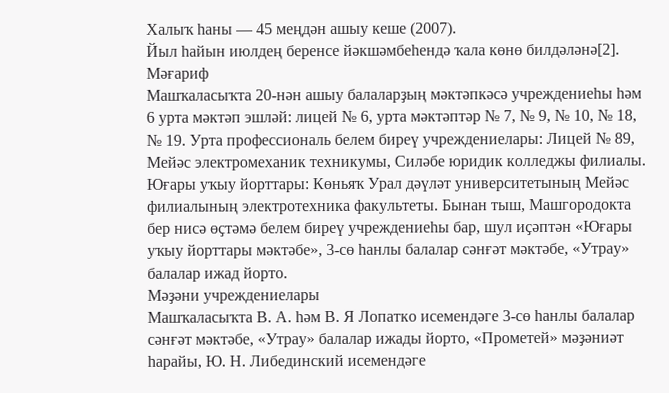Халыҡ һаны — 45 меңдән ашыу кеше (2007).
Йыл һайын июлдең беренсе йәкшәмбеһендә ҡала көнө билдәләнә[2].
Мәғариф
Машҡаласыҡта 20-нән ашыу балаларҙың мәктәпкәсә учреждениеһы һәм 6 урта мәктәп эшләй: лицей № 6, урта мәктәптәр № 7, № 9, № 10, № 18, № 19. Урта профессиональ белем биреү учреждениелары: Лицей № 89, Мейәс электромеханик техникумы, Силәбе юридик колледжы филиалы. Юғары уҡыу йорттары: Көньяҡ Урал дәүләт университетының Мейәс филиалының электротехника факультеты. Бынан тыш, Машгородокта бер нисә өҫтәмә белем биреү учреждениеһы бар, шул иҫәптән «Юғары уҡыу йорттары мәктәбе», 3-сө һанлы балалар сәнғәт мәктәбе, «Утрау» балалар ижад йорто.
Мәҙәни учреждениелары
Машҡаласыҡта В. А. һәм В. Я Лопатко исемендәге 3-сө һанлы балалар сәнғәт мәктәбе, «Утрау» балалар ижады йорто, «Прометей» мәҙәниәт һарайы, Ю. Н. Либединский исемендәге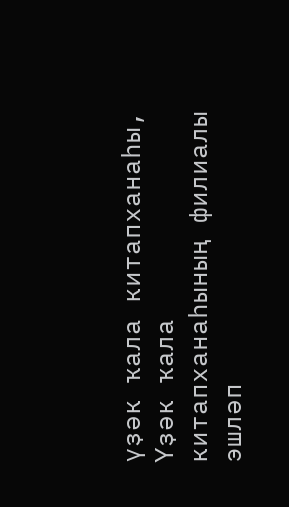үҙәк ҡала китапханаһы, Үҙәк ҡала китапханаһының филиалы эшләп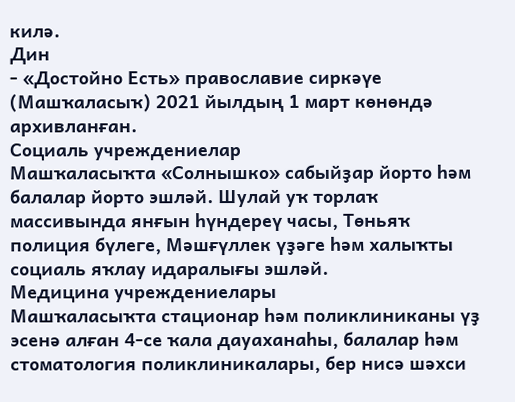килә.
Дин
- «Достойно Есть» православие сиркәүе (Машҡаласыҡ) 2021 йылдың 1 март көнөндә архивланған.
Социаль учреждениелар
Машҡаласыҡта «Солнышко» сабыйҙар йорто һәм балалар йорто эшләй. Шулай уҡ торлаҡ массивында янғын һүндереү часы, Төньяҡ полиция бүлеге, Мәшғүллек үҙәге һәм халыҡты социаль яҡлау идаралығы эшләй.
Медицина учреждениелары
Машҡаласыҡта стационар һәм поликлиниканы үҙ эсенә алған 4-се ҡала дауаханаһы, балалар һәм стоматология поликлиникалары, бер нисә шәхси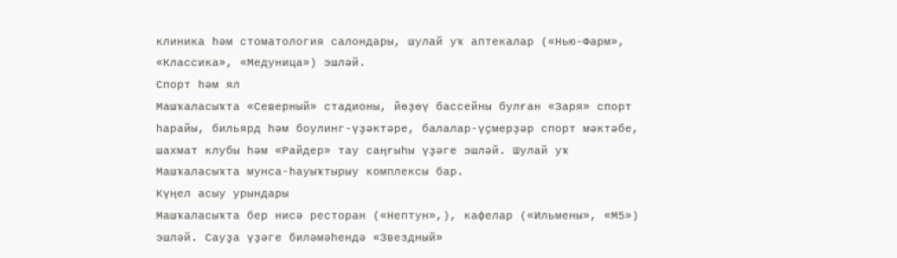клиника һәм стоматология салондары, шулай уҡ аптекалар («Нью-Фарм», «Классика», «Медуница») эшләй.
Спорт һәм ял
Машҡаласыҡта «Северный» стадионы, йөҙөү бассейны булған «Заря» спорт һарайы, бильярд һәм боулинг-үҙәктәре, балалар-үҫмерҙәр спорт мәктәбе, шахмат клубы һәм «Райдер» тау саңғыһы үҙәге эшләй. Шулай уҡ Машҡаласыҡта мунса-һауыҡтырыу комплексы бар.
Күңел асыу урындары
Машҡаласыҡта бер нисә ресторан («Нептун»,), кафелар («Ильмены», «М5») эшләй. Сауҙа үҙәге биләмәһендә «Звездный»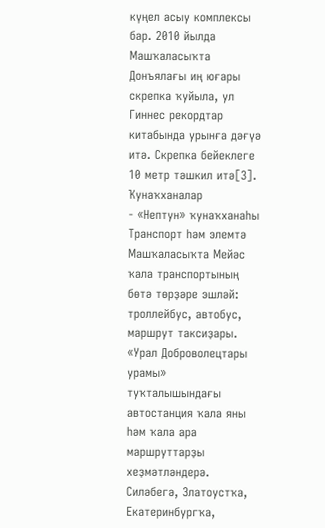күңел асыу комплексы бар. 2010 йылда Машҡаласыҡта Донъялағы иң юғары скрепка ҡуйыла, ул Гиннес рекордтар китабында урынға дәғүә итә. Скрепка бейеклеге 10 метр тәшкил итә[3].
Ҡунаҡханалар
- «Нептун» ҡунаҡханаһы
Транспорт һәм элемтә
Машҡаласыҡта Мейәс ҡала транспортының бөтә төрҙәре эшләй: троллейбус, автобус, маршрут таксиҙары. «Урал Доброволецтары урамы» туҡталышындағы автостанция ҡала яны һәм ҡала ара маршруттарҙы хеҙмәтләндерә. Силәбегә, Златоустҡа, Екатеринбургҡа,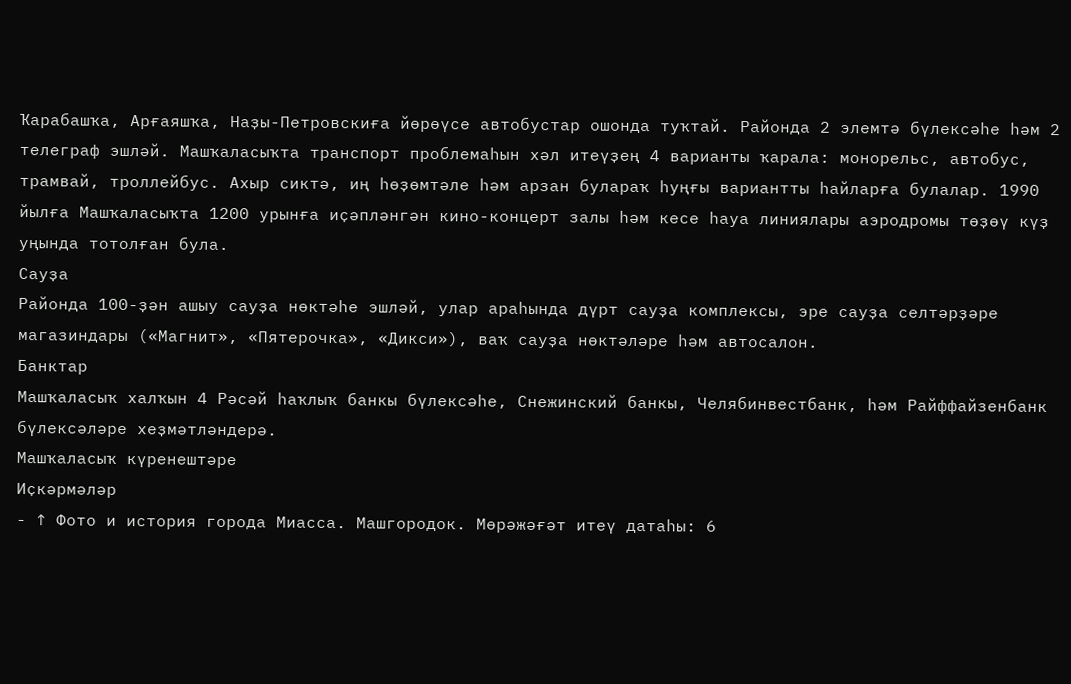Ҡарабашҡа, Арғаяшҡа, Наҙы-Петровскиға йөрөүсе автобустар ошонда туҡтай. Районда 2 элемтә бүлексәһе һәм 2 телеграф эшләй. Машҡаласыҡта транспорт проблемаһын хәл итеүҙең 4 варианты ҡарала: монорельс, автобус, трамвай, троллейбус. Ахыр сиктә, иң һөҙөмтәле һәм арзан булараҡ һуңғы вариантты һайларға булалар. 1990 йылға Машҡаласыҡта 1200 урынға иҫәпләнгән кино-концерт залы һәм кесе һауа линиялары аэродромы төҙөү күҙ уңында тотолған була.
Сауҙа
Районда 100-ҙән ашыу сауҙа нөктәһе эшләй, улар араһында дүрт сауҙа комплексы, эре сауҙа селтәрҙәре магазиндары («Магнит», «Пятерочка», «Дикси»), ваҡ сауҙа нөктәләре һәм автосалон.
Банктар
Машҡаласыҡ халҡын 4 Рәсәй һаҡлыҡ банкы бүлексәһе, Снежинский банкы, Челябинвестбанк, һәм Райффайзенбанк бүлексәләре хеҙмәтләндерә.
Машҡаласыҡ күренештәре
Иҫкәрмәләр
- ↑ Фото и история города Миасса. Машгородок. Мөрәжәғәт итеү датаһы: 6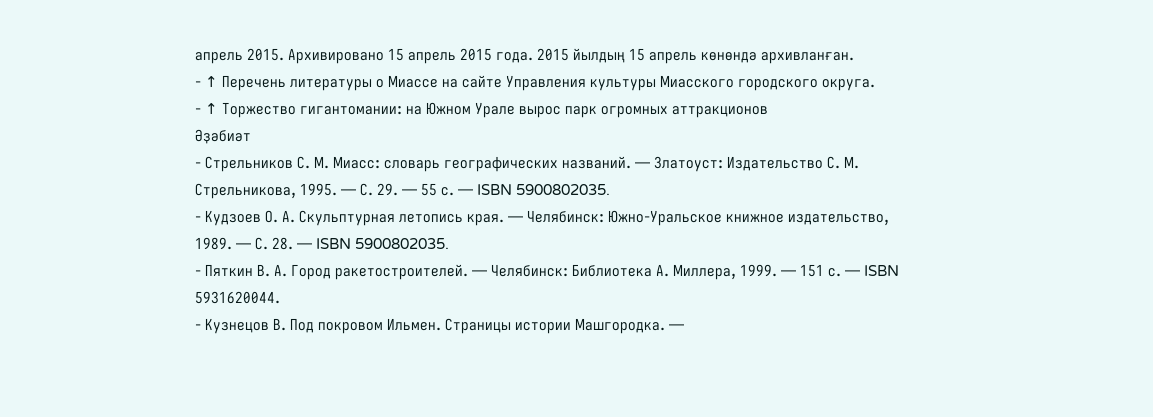апрель 2015. Архивировано 15 апрель 2015 года. 2015 йылдың 15 апрель көнөндә архивланған.
- ↑ Перечень литературы о Миассе на сайте Управления культуры Миасского городского округа.
- ↑ Торжество гигантомании: на Южном Урале вырос парк огромных аттракционов
Әҙәбиәт
- Стрельников С. М. Миасс: словарь географических названий. — Златоуст: Издательство С. М. Стрельникова, 1995. — С. 29. — 55 с. — ISBN 5900802035.
- Кудзоев О. А. Скульптурная летопись края. — Челябинск: Южно-Уральское книжное издательство, 1989. — С. 28. — ISBN 5900802035.
- Пяткин В. А. Город ракетостроителей. — Челябинск: Библиотека А. Миллера, 1999. — 151 с. — ISBN 5931620044.
- Кузнецов В. Под покровом Ильмен. Страницы истории Машгородка. —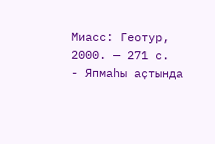Миасс: Геотур, 2000. — 271 с.
- Япмаһы аҫтында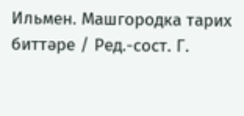Ильмен. Машгородка тарих биттәре / Ред.-сост. Г.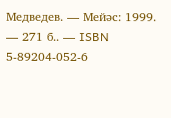Медведев. — Мейәс: 1999. — 271 б.. — ISBN 5-89204-052-6